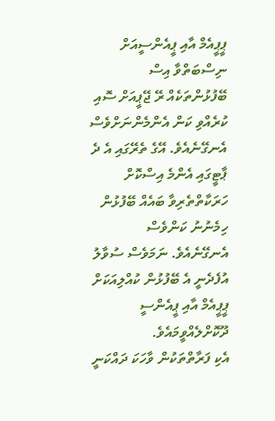ޕީޕީއެމް އާއި ޕީއެންސީއަށް ނިސްބަތްވާ އިސް ބޭފުޅުންތަކެއް ރޭ ޖޭޕީއަށް ސޮއި ކުރެއްވި ކަން އެންމެންނަށްވެސް އެނގޭނެއެވެ. އޭގެ ތެރޭގައި އެ ދެ ޕާޓީގައި އެންމެ އިސްކޮށް ހަރަކާތްތެރިވާ ބައެއް ބޭފުޅުން ހިމެނުނު ކަންވެސް އެނގޭނެއެވެ. ނަމަވެސް ސުވާލު އުފެދެނީ އެ ބޭފުޅުން ކުއްލިއަކަށް ޕީޕީއެމް އާއި ޕީއެންސީ ދޫކޮށްލެއްވީމައެވެ.
އެކި ފަރާތްތަކުން ވާހަކަ ދައްކަނީ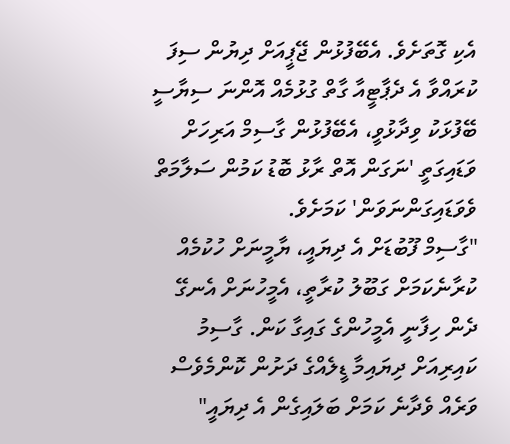އެކި ގޮތަށެވެ. އެބޭފުޅުން ޖޭޕީއަށް ދިޔުން ސިފަ ކުރައްވާ އެ ދެޕާޓީއާ ގާތް ގުޅުމެއް އޮންނަ ސިޔާސީ ބޭފުޅަކު ވިދާޅުވީ، އެބޭފުޅުން ގާސިމް އަރިހަށް ވަޑައިގަތީ 'ނަގަން އޮތް ރާޅު ބޮޑު ކަމުން ސަލާމަތް ވެވަޑައިގަންނަވަން' ކަމަށެވެ.
"ގާސިމް ފޫބުޑަށް އެ ދިޔައީ، ޔާމީނަށް ހުކުމެއް ކުރާނެކަމަށް ގަބޫލު ކުރާތީ، އެމީހުނަށް އެނގޭ ދެން ހިފާނީ އެމީހުންގެ ގައިގާ ކަން. ގާސިމު ކައިރިއަށް ދިޔައިމާ ޑީލެއްގެ ދަށުން ކޮންމެވެސް ވަރެއް ވެދާނެ ކަމަށް ބަލައިގެން އެ ދިޔައީ"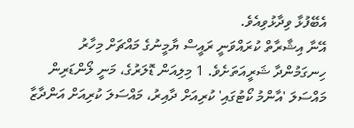އެބޭފުޅާ ވިދާޅުވިއެވެ.
އޭނާ އިޝާރާތް ކުރައްވަނީ ރައީސް ޔާމީނުގެ މައްޗަށް މިހާރު ހިނގަމުންދާ ޝަރީއަތަށެވެ. 1 މިލިއަން ޑޮލަރުގެ، މަނީ ލޯންޑަރިން މައްސަލަ 'އާންމު ކޯޓުގައި' ކުރިއަށް ދާއިރު، މައްސަލަ ކުރިއަށް އަންދާޒާ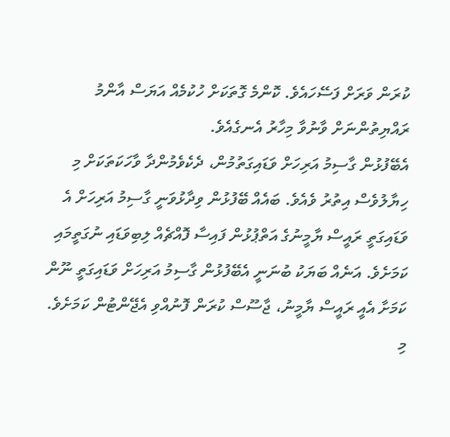ކުރަން ވަރަށް ފަސޭހައެވެ. ކޮންމެ ގޮތަކަށް ހުކުމެއް އަޔަސް އާންމު ރައްޔިތުންނަށް ވާނުވާ މިހާރު އެނގެއެވެ.
އެބޭފުޅުން ގާސިމު އަރިހަށް ވަޑައިގަތުމުން، ދެކެވެމުންދާ ވާހަކަތަކަށް މި ހިޔާލުވެސް އިތުރު ވެއެވެ. ބައެއް ބޭފުޅުން ވިދާޅުވަނީ ގާސިމު އަރިހަށް އެ ވަޑައިގަތީ ރައީސް ޔާމީނުގެ އަތްޕުޅުން ފައިސާ ފޮއްޗެއް ލިބިވަޑައި ނުގަތީމައި ކަމަށެވެ. އަނެއް ބަޔަކު ބުނަނީ އެބޭފުޅުން ގާސިމު އަރިހަށް ވަޑައިގަތީ ނޫން ކަމަށާ އެއީ ރައީސް ޔާމީނު، ޖާސޫސް ކުރަން ފޮނުއްވި އެޖޭންޓުން ކަމަށެވެ.
މި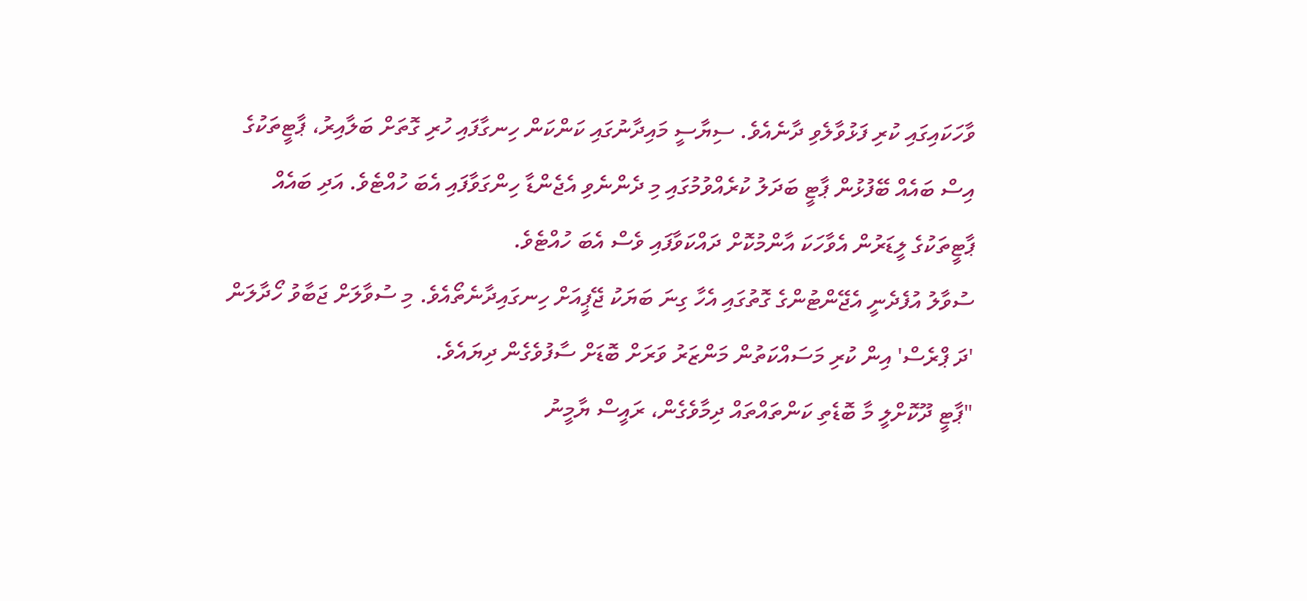ވާހަކައިގައި ކުރި ފަޅުވާލެވި ދާނެއެވެ. ސިޔާސީ މައިދާނުގައި ކަންކަން ހިނގާފައި ހުރި ގޮތަށް ބަލާއިރު، ޕާޓީތަކުގެ އިސް ބައެއް ބޭފުޅުން ޕާޓީ ބަދަލު ކުރެއްވުމުގައި މި ދެންނެވި އެޖެންޑާ ހިންގަވާފައި އެބަ ހުއްޓެވެ. އަދި ބައެއް ޕާޓީތަކުގެ ލީޑަރުން އެވާހަކަ އާންމުކޮށް ދައްކަވާފައި ވެސް އެބަ ހުއްޓެވެ.
ސުވާލު އުފެދެނީ އެޖޭންޓުންގެ ގޮތުގައި އެހާ ގިނަ ބަޔަކު ޖޭޕީއަށް ހިނގައިދާނެތޯއެވެ. މި ސުވާލަށް ޖަބާވު ހޯދާލަން 'ދަ ޕްރެސް' އިން ކުރި މަސައްކަތުން މަންޒަރު ވަރަށް ބޮޑަށް ސާފުވެގެން ދިޔައެވެ.
"ޕާޓީ ދޫކޮށްލީ މާ ބޮޑެތި ކަންތައްތައް ދިމާވެގެން، ރައީސް ޔާމީނު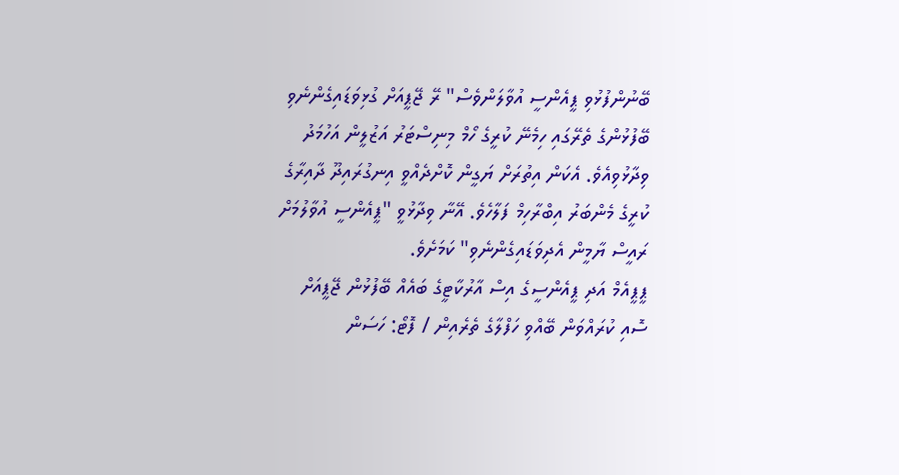ބޭނުންފުޅުވި ޕީއެންސީ އުވާލަންވެސް" ރޭ ޖޭޕީއަށް ގުޅިވަޑައިގެންނެވި ބޭފުޅުންގެ ތެރޭގައި ހިމެނޭ ކުރީގެ ހޯމް މިނިސްޓަރު އަޒުލީން އަހުމަދު ވިދާޅުވިއެވެ. އެކަން އިތުރަށް ޔަގީން ކޮށްދެއްވީ އިނގުރައިދޫ ދާއިރާގެ ކުރީގެ މެންބަރު އިބްރާހިމް ފަލާހެވެ. އޭނާ ވިދާޅުވީ "ޕީއެންސީ އުވާލުމަށް ރައީސް ޔާމީން އެދިވަޑައިގެންނެވި" ކަމަށެވެ.
ޕީޕީއެމް އަދި ޕީއެންސީގެ އިސް އާރުކާޓީގެ ބައެއް ބޭފުޅުން ޖޭޕީއަށް ސޮއި ކުރައްވަން ބޭއްވި ހަފްލާގެ ތެރެއިން / ފޮޓޯ: ހަސަން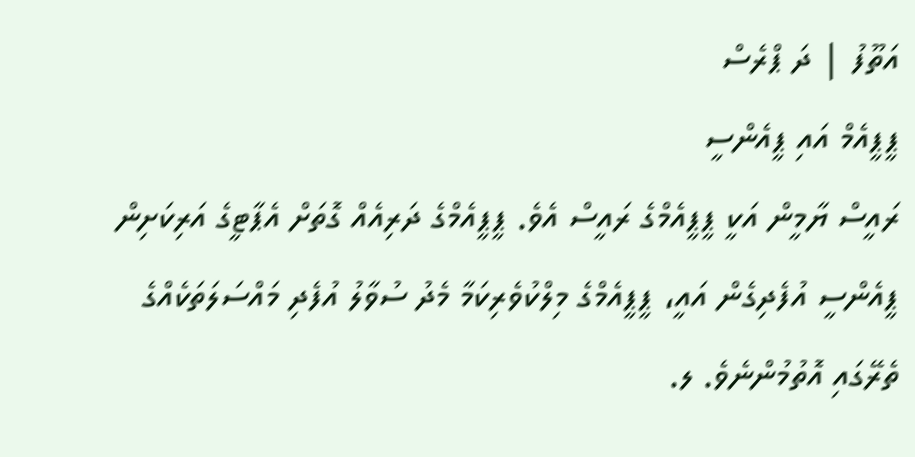އަތޫފު | ދަ ޕްރެސް
ޕީޕީއެމް އައި ޕީއެންސީ
ރައީސް ޔާމީން އަކީ ޕީޕީއެމްގެ ރައީސް އެވެ. ޕީޕީއެމްގެ ދަރިއެއް ގޮތަށް އެޕާޓީގެ އަރިކަށިން ޕީއެންސީ އުފެދިގެން އައީ، ޕީޕީއެމްގެ މިލްކުވެރިކަމާ މެދު ސުވާލު އުފެދި މައްސަލަތަކެއްގެ ތެރޭގައި އޮތުމުންނެވެ. ލ.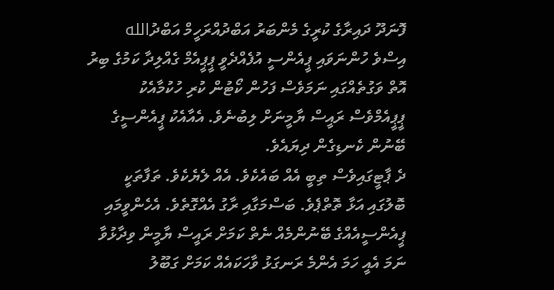ފޮނަދޫ ދައިރާގެ ކުރީގެ މެންބަރު އަބްދުއްރަހީމް އަބްދުالله އިސްވެ ހުންނަވައި ޕީއެންސީ އުފެއްދެވީ ޕީޕީއެމް ގެއްލިދާ ކަމުގެ ބިރު އޮތް ވަގުތެއްގައި ނަމަވެސް ފަހުން ކޯޓުން ކުރި ހުކުމާއެކު ޕީޕީއެމްވެސް ރައީސް ޔާމީނަށް ލިބުނެވެ. އެއާއެކު ޕީއެންސީގެ ބޭނުން ކެނޑިގެން ދިޔައެވެ.
ދެ ޕާޓީގައިވެސް ތިބީ އެއް ބައެކެވެ. އެއް ލެޔެކެވެ. ތަފާތަކީ ބޮލުގައި އަޅާ ތޮތްޕެވެ. ބަސްމަގާއި ރާގު އެއްގޮތެވެ. އެހެންވީމައި ޕީއެންސީއެއްގެ ބޭނުންމެއް ނެތް ކަމަށް ރައީސް ޔާމީން ވިދާޅުވާ ނަމަ އެއީ ހަމަ އެންމެ ރަނގަޅު ވާހަކައެއް ކަމަށް ގަބޫލު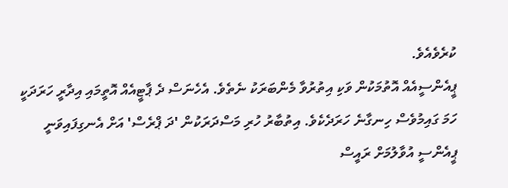ކުރެވެއެވެ.
ޕީއެންސީއެއް އޮތުމަކުން ވަކި އިތުރުވާ މެންބަރަކު ނެތެވެ. އެހެނަސް ދެ ޕާޓީއެއް އޮތީމައި އިދާރީ ހަރަދަކީ ހަމަ ގައިމުވެސް ހިނގާނެ ހަރަދެކެވެ. އިތުބާރު ހުރި މަސްދަރަކުން 'ދަ ޕްރެސް' އަށް އެނގިފައިވަނީ ޕީއެންސީ އުވާލުމަށް ރައީސް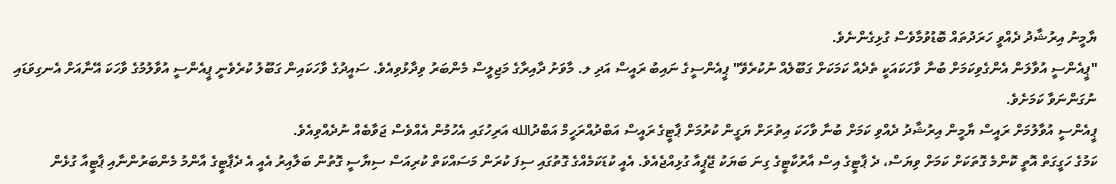ޔާމީނު އިރުޝާދު ދެއްވީ ހަރަދުތައް ބޮޑުވުމާވެސް ގުޅިގެންނެވެ.
"ޕީއެންސީ އުވާލަން އެންގެވިކަމަށް ބުނާ ވާހަކައަކީ ތެދެއް ކަމަކަށް ގަބޫލެއް ނުކުރެވޭ" ޕީއެންސީގެ ނައިބު ރައީސް އަދި ލ. މާވަށު ދާއިރާގެ މަޖިލީސް މެންބަރު ވިދާޅުވިއެވެ. ސައީދުގެ ވާހަކައިން ގަބޫލު ކުރެވެނީ ޕީއެންސީ އުވާލުމުގެ ވާހަކަ އޭނާއަށް އެނގިވަޑައި ނުގަންނަވާ ކަމަށެވެ.
ޕީއެންސީ އުވާލުމަށް ރައީސް ޔާމީން އިރުޝާދު ދެއްވި ކަމަށް ބުނާ ވާހަކަ އިތުރަށް ޔަގީން ކުރުމަށް ޕާޓީގެ ރައީސް އަބްދުއްރަހީމް އަބްދުالله އަރިހުގައި އެހުމުން އެއްވެސް ޖަވާބެއް ނުދެއްވިއެވެ.
ކަމުގެ ހަގީގަތް އޮތީ ކޮންމެ ގޮތަކަށް ކަމަށް ވިޔަސް، ދެ ޕާޓީގެ އިސް އާރުކާޓީގެ ގިނަ ބަޔަކު ޖޭޕީއާ ގުޅިއްޖެއެވެ. އެއީ ކުޑަކަމެއްގެ ގޮތުގައި ސިފަ ކުރަން މަސައްކަތް ކުރިއަސް ސިޔާސީ ގޮތުން ބަލާއިރު އެއީ އެ ދެޕާޓީގެ އާންމު މެންބަރުންނާއި ޕާޓީއާ ގުޅެން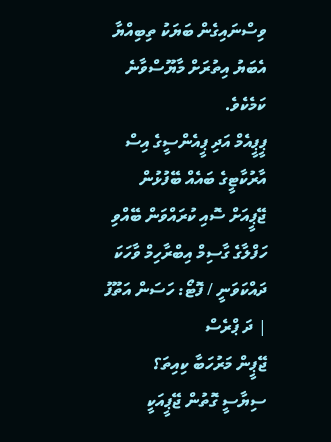ވިސްނައިގެން ބަޔަކު ތިބިއްޔާ އެބަޔު އިތުރަށް މާޔޫސްވާނެ ކަމެކެވެ.
ޕީޕީއެމް އަދި ޕީއެންސީގެ އިސް އާރުކާޓީގެ ބައެއް ބޭފުޅުން ޖޭޕީއަށް ސޮއި ކުރައްވަން ބޭއްވި ހަފްލާގެ ގާސިމް އިބްރާހިމް ވާހަކަ ދައްކަވަނީ / ފޮޓޯ: ހަސަން އަތޫފު | ދަ ޕްރެސް
ޖޭޕީން މަރުހަބާ ކިއިތަ؟
ސިޔާސީ ގޮތުން ޖޭޕީއަކީ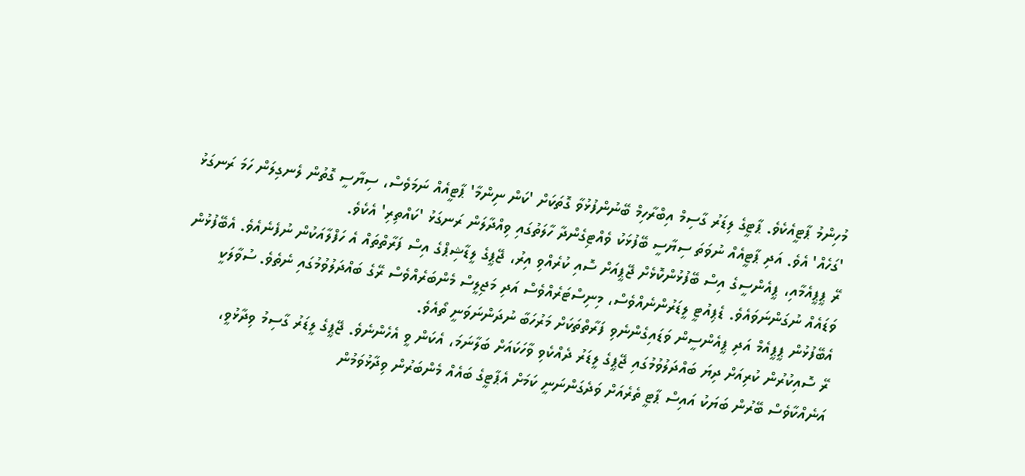މުހިންމު ޕާޓީއެކެވެ. ޕާޓީގެ ލިޑަރު ގާސިމް އިބްރާހިމް ބޭނުންފުޅުވާ ގޮތަކަށް 'ކަން ނިންމާ' ޕާޓީއެއް ނަމަވެސް، ސިޔާސީ ގޮތުން ލެނގިލަން ހަމަ ރަނގަޅު 'ގަހެއް' އެވެ. އަދި ޕާޓީއެއް ނުވަތަ ސިޔާސީ ބޭފުޅަކު ވެއްޓިގެންދާ ހާލަތުގައި ވިއްދާލަން ރަނގަޅު 'ކައްތިރި' އެކެވެ.
ރޭ ޕީޕީއެމާއި، ޕީއެންސީގެ އިސް ބޭފުޅުންކޮޅެށް ޖޭޕީއަށް ސޮއި ކުރެއްވި އިރު، ޖޭޕީގެ ލީޑާޝިޕްގެ އިސް ފަރާތްތައް އެ ހަފްލާއަކުން ނުފެނެއެވެ. އެބޭފުޅުން ވަޑައެއް ނުގަންނަވައެވެ. ޑެޕިއުޓީ ލީޑަރުންނެއްވެސް، މިނިސްޓަރެއްވެސް އަދި މަޖިލީސް މެންބަރެއްވެސް ރޭގެ ބައްދަލުވުމުގައި ނެތެވެ. ސުވާލަކީ އެބޭފުޅުން ޕީޕީއެމް އަދި ޕީއެންސީން ވަޑައިގެންނެވި ފަރާތްތަކަށް މަރުހަބާ ނުދަންނަވަނީ ތޯއެވެ.
ރޭ ސޮއިކުރުން ކުރިއަށް ދިޔަ ބައްދަލުވުމުގައި ޖޭޕީގެ ލީޑަރު ދެއްކެވި ވާހަކައަށް ބަލާނަމަ، އެކަން ވީ އެހެންނެވެ. ޖޭޕީގެ ލީޑަރު ގާސިމު ވިދާޅުވީ، އަނެއްކާވެސް ބޭރުން ބަޔަކު އައިސް ޕާޓީ ތެރެއަށް ވަދެގަންނަނީ ކަމަށް އެޕާޓީގެ ބައެއް މެންބަރުން ވިދާޅުވަމުން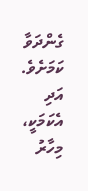ގެންދަވާ ކަމަށެވެ. އަދި އެކަމަކީ، މިހާރު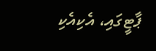ޕާޓީގައި، އެކިއެކި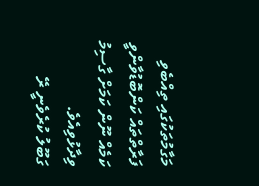މަގާމުތަކުގައި ތިއްބެވި ފަރާތްތައް ކަންބޮޑުވާންވީ ކަމެއް ނޫން ކަމަށް ގާސިމު ވިދާޅުވިއެވެ.
ގަބޫލު ކުރެވެނީ ރޭ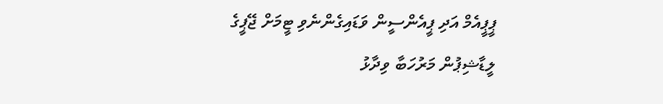ޕީޕީއެމް އަދި ޕީއެންސީން ވަޑައިގެންނެވި ޓީމަށް ޖޭޕީގެ ލީޑާޝިޕުން މަރުހަބާ ވިދާޅު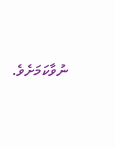ނުވާކަމަށެވެ.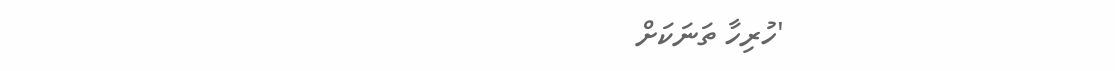'ހުރިހާ ތަނަކަށް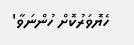ހެޔޮވަރުކޮށް ހުންނަވާ'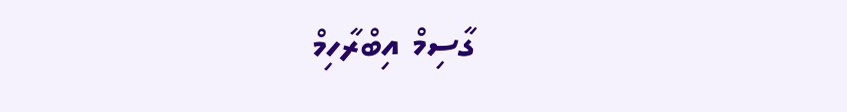ގާސިމް އިބްރާހިމް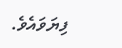ފިޔަވައެވެ.